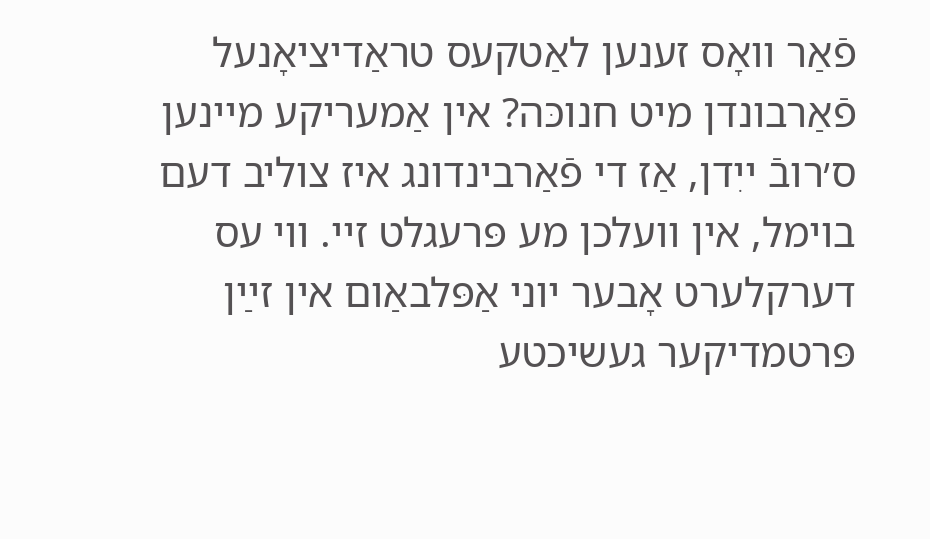פֿאַר וואָס זענען לאַטקעס טראַדיציאָנעל פֿאַרבונדן מיט חנוכּה? אין אַמעריקע מיינען ס׳רובֿ ייִדן, אַז די פֿאַרבינדונג איז צוליב דעם בוימל, אין וועלכן מע פּרעגלט זיי. ווי עס דערקלערט אָבער יוני אַפּלבאַום אין זײַן פּרטמדיקער געשיכטע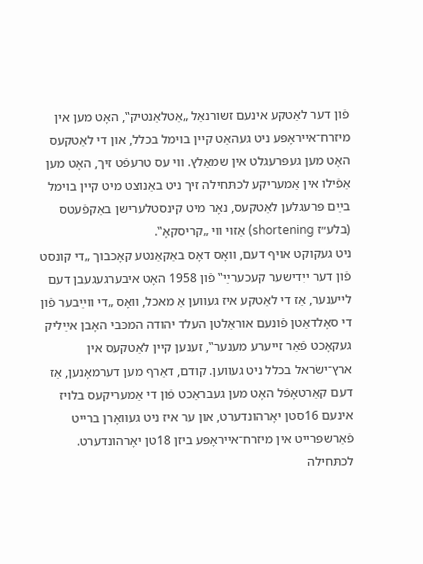פֿון דער לאַטקע אינעם זשורנאַל „אַטלאַנטיק‟, האָט מען אין מיזרח־אייראָפּע ניט געהאַט קיין בוימל בכלל, און די לאַטקעס האָט מען געפּרעגלט אין שמאַלץ. ווי עס טרעפֿט זיך, האָט מען אַפֿילו אין אַמעריקע לכתּחילה זיך ניט באַנוצט מיט קיין בוימל בײַם פּרעגלען לאַטקעס, נאָר מיט קינסטלערישן באַקפֿעטס (בלע״ז shortening) אַזוי ווי „קריסקאָ‟.
ניט געקוקט אויף דעם, וואָס דאָס באַקאַנטע קאָכבוך „די קונסט פֿון דער ייִדישער קעכערײַ‟ פֿון 1958 האָט איבערגעגעבן דעם לייענער, אַז די לאַטקע איז געווען אַ מאכל, וואָס „די ווײַבער פֿון די סאָלדאַטן פֿונעם אוראַלטן העלד יהודה המכּבי האָבן אײַליק געקאָכט פֿאַר זייערע מענער‟, זענען קיין לאַטקעס אין ארץ־ישׂראל בכלל ניט געווען. קודם, דאַרף מען דערמאָנען, אַז דעם קאַרטאָפֿל האָט מען געבראַכט פֿון די אַמעריקעס בלויז אינעם 16סטן יאָרהונדערט, און ער איז ניט געוואָרן ברייט פֿאַרשפּרייט אין מיזרח־אייראָפּע ביזן 18טן יאָרהונדערט. לכתּחילה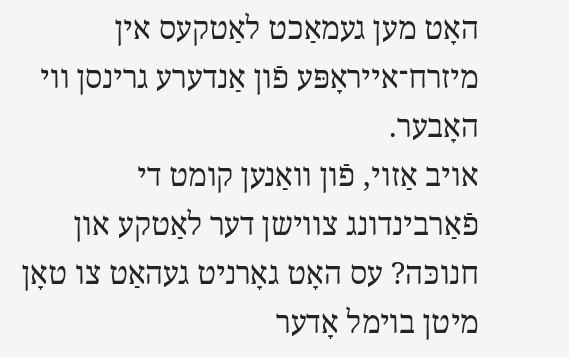האָט מען געמאַכט לאַטקעס אין מיזרח־אייראָפּע פֿון אַנדערע גרינסן ווי האָבער.
אויב אַזוי, פֿון וואַנען קומט די פֿאַרבינדונג צווישן דער לאַטקע און חנוכּה? עס האָט גאָרניט געהאַט צו טאָן מיטן בוימל אָדער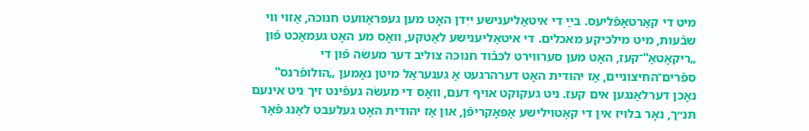מיט די קאַרטאָפֿליעס. בײַ די איטאַליענישע ייִדן האָט מען געפּראַוועט חנוכּה, אַזוי ווי שבֿעות, מיט מילכיקע מאכלים. די איטאַליענישע לאַטקע, וואָס מע האָט געמאַכט פֿון „ריקאָטאַ‟־קעז, האָט מען סערווירט לכּבֿוד חנוכּה צוליב דער מעשׂה פֿון די ספֿרים־החיצוניים, אַז יהודית האָט דערהרגעט אַ גענעראַל מיטן נאָמען „הולופֿרנס‟ נאָכן דערלאַנגען אים קעז. ניט געקוקט אויף דעם, וואָס די מעשׂה געפֿינט זיך ניט אינעם תּנ״ך, נאָר בלויז אין די קאַטוילישע אַפּאָקריפֿן, און אַז יהודית האָט געלעבט לאַנג פֿאַר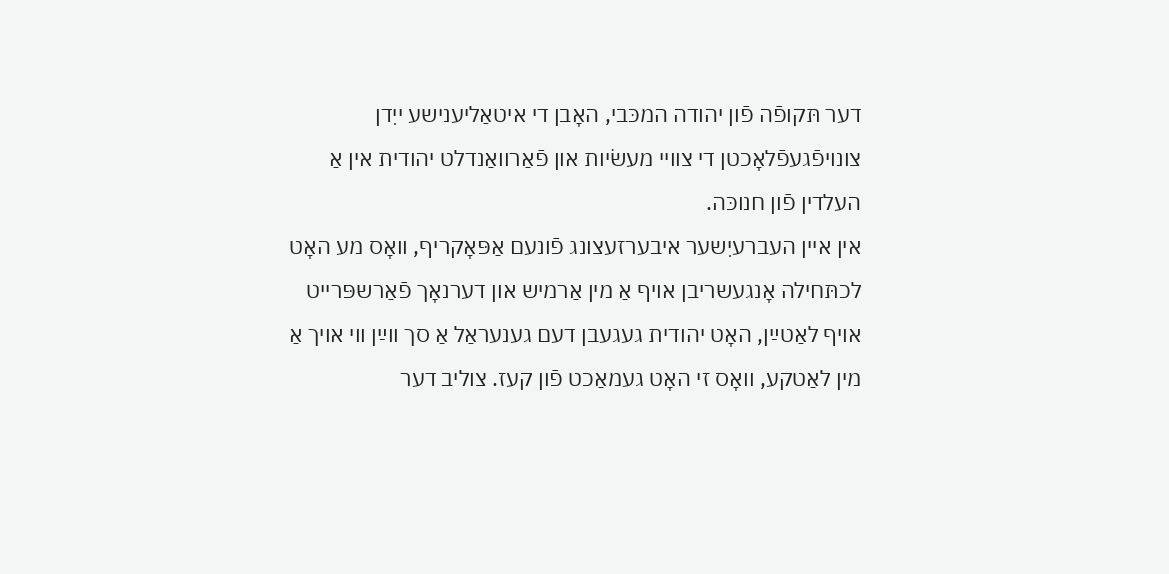דער תּקופֿה פֿון יהודה המכּבי, האָבן די איטאַליענישע ייִדן צונויפֿגעפֿלאָכטן די צוויי מעשׂיות און פֿאַרוואַנדלט יהודית אין אַ העלדין פֿון חנוכּה.
אין איין העברעיִשער איבערזעצונג פֿונעם אַפּאָקריף, וואָס מע האָט לכתּחילה אָנגעשריבן אויף אַ מין אַרמיש און דערנאָך פֿאַרשפּרייט אויף לאַטײַן, האָט יהודית געגעבן דעם גענעראַל אַ סך ווײַן ווי אויך אַ מין לאַטקע, וואָס זי האָט געמאַכט פֿון קעז. צוליב דער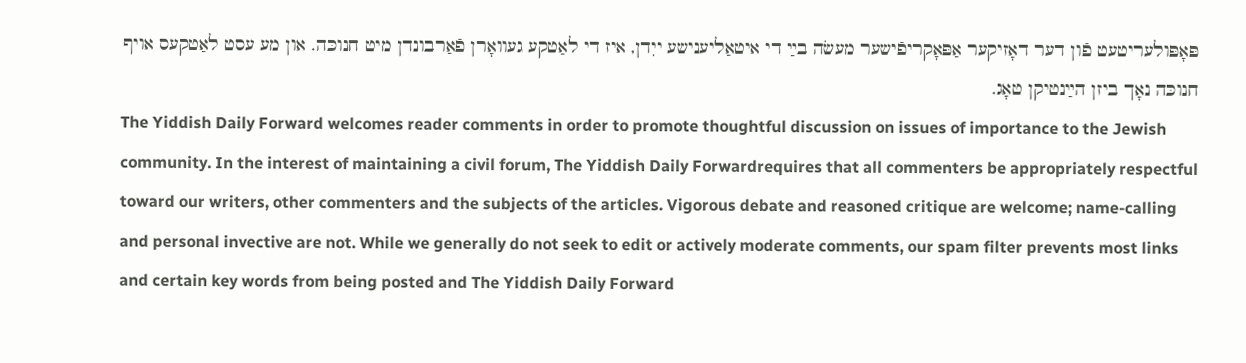פּאָפּולעריטעט פֿון דער דאָזיקער אַפּאָקריפֿישער מעשׂה בײַ די איטאַליענישע ייִדן, איז די לאַטקע געוואָרן פֿאַרבונדן מיט חנוכּה. און מע עסט לאַטקעס אויף חנוכּה נאָך ביזן הײַנטיקן טאָג.
The Yiddish Daily Forward welcomes reader comments in order to promote thoughtful discussion on issues of importance to the Jewish community. In the interest of maintaining a civil forum, The Yiddish Daily Forwardrequires that all commenters be appropriately respectful toward our writers, other commenters and the subjects of the articles. Vigorous debate and reasoned critique are welcome; name-calling and personal invective are not. While we generally do not seek to edit or actively moderate comments, our spam filter prevents most links and certain key words from being posted and The Yiddish Daily Forward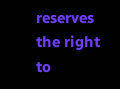reserves the right to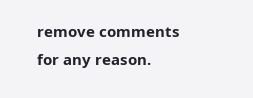remove comments for any reason.